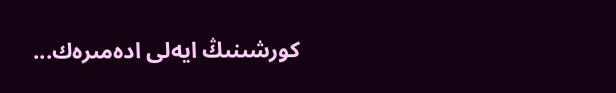كورشىنىڭ ايەلى ادەمىرەك...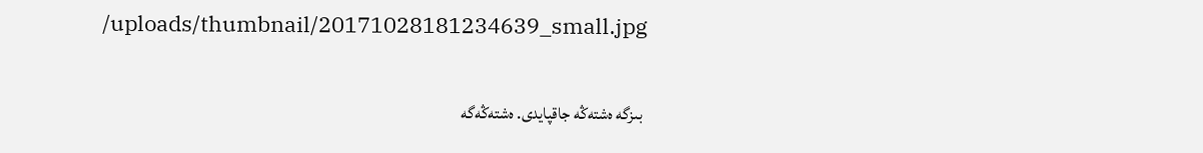/uploads/thumbnail/20171028181234639_small.jpg

 بىزگە ەشتەڭە جاقپايدى. ەشتەڭەگە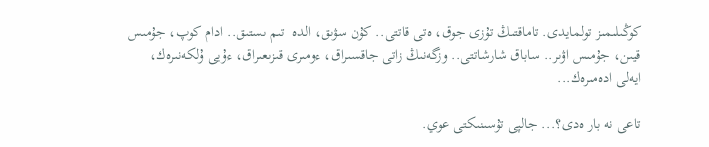كوڭىلىمىز تولمايدى. تاماقتىڭ تۇزى جوق، ەتى قاتتى.. كۇن سۋىق، الدە  تىم ىستىق.. ادام كوپ، جۇمىس قيىن، جۇمىس اۋىر.. ساباق شارشاتتى.. وزگەنىڭ زاتى جاقسىراق، ءومىرى قىزىعىراق، ءۇيى ۇلكەنىرەك،  ايەلى ادەمىرەك...

تاعى نە بار ەدى؟... جالپى تۇسىنىكتى عوي.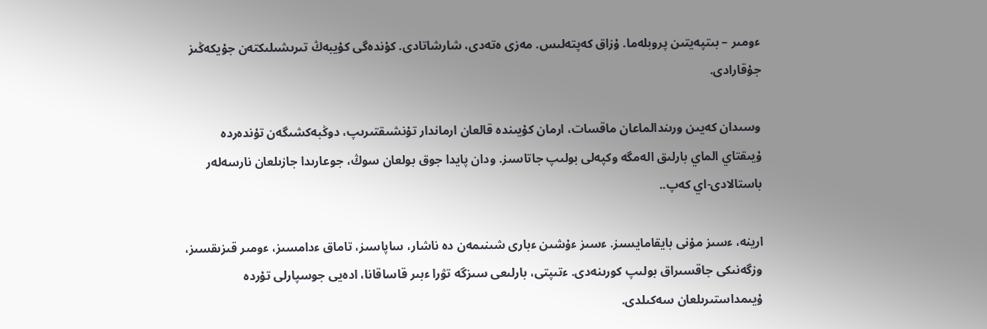ءومىر – بىتپەيتىن پروبلەما. ۇزاق كەپتەلىس. مەزى ەتەدى، شارشاتادى. كۇندەگى كۇيبەڭ تىرىشىلىكتەن جۇيكەڭىز جۇقارادى.

وسىدان كەيىن ورىندالماعان ماقسات، ارمان كۇيىندە قالعان ارماندار تۇنشىقتىرىپ، دوڭبەكشىگەن تۇندەردە ۇيىقتاي الماي بارلىق الەمگە وكپەلى بولىپ جاتاسىز. ودان پايدا جوق بولعان سوڭ، جوعارىدا جازىلعان نارسەلەر باستالادى-اي كەپ..

ارينە، ءسىز مۇنى بايقامايسىز. ءسىز ءۇشىن ءبارى شىنىمەن دە ناشار، ساپاسىز، تاماق ءدامسىز، ءومىر قىزىقسىز، وزگەنىكى جاقسىراق بولىپ كورىنەدى. ءتىپتى، بارلىعى سىزگە تۋرا ءبىر قاساقانا، ادەيى جوسپارلى تۇردە ۇيىمداستىرىلعان سەكىلدى.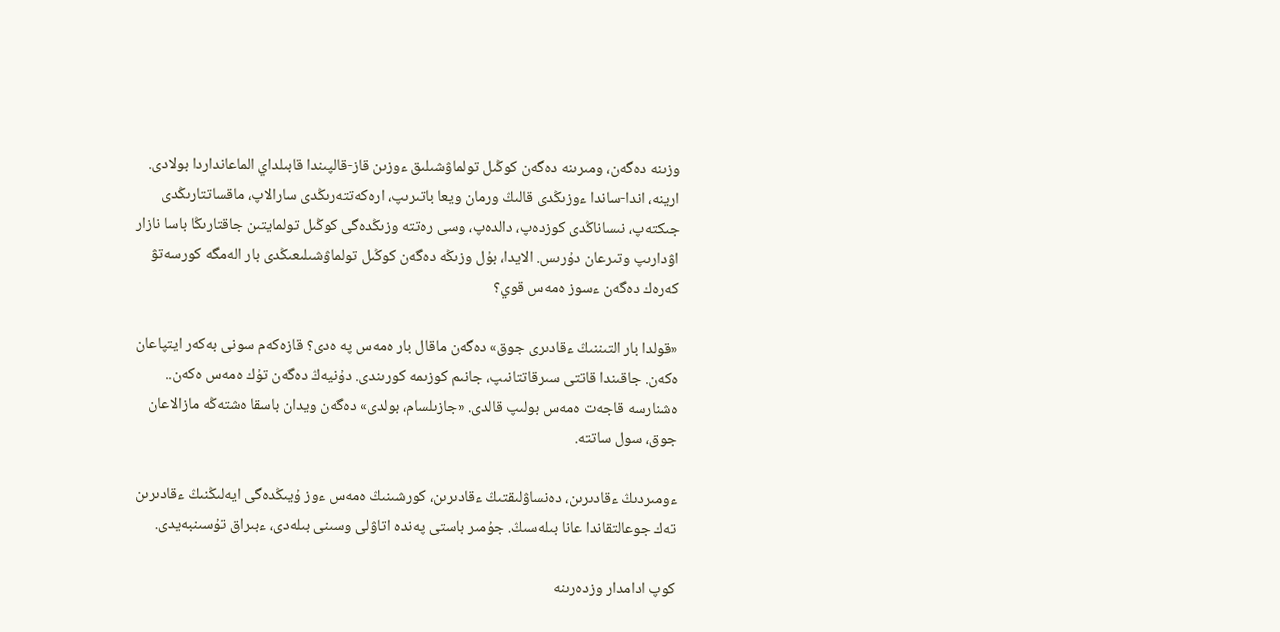وزىنە دەگەن، ومىرىنە دەگەن كوڭىل تولماۋشىلىق ءوزىن قاز-قالپىندا قابىلداي الماعانداردا بولادى. ارينە، اندا-ساندا ءوزىڭدى قالىڭ ورمان ويعا باتىرىپ، ارەكەتتەرىڭدى سارالاپ، ماقساتتارىڭدى جىكتەپ، نىساناڭدى كوزدەپ، دالدەپ، وسى رەتتە وزىڭدەگى كوڭىل تولمايتىن جاقتارىڭا باسا نازار اۋدارىپ وتىرعان دۇرىس. الايدا، بۇل وزىڭە دەگەن كوڭىل تولماۋشىلىعىڭدى بار الەمگە كورسەتۋ كەرەك دەگەن ءسوز ەمەس قوي؟

«قولدا بار التىننىڭ ءقادىرى جوق» دەگەن ماقال بار ەمەس پە ەدى؟ قازەكەم سونى بەكەر ايتپاعان ەكەن. جاقىندا قاتتى سىرقاتتانىپ، جانىم كوزىمە كورىندى. دۇنيەڭ دەگەن تۇك ەمەس ەكەن.. ەشنارسە قاجەت ەمەس بولىپ قالدى. «جازىلسام، بولدى» دەگەن ويدان باسقا ەشتەڭە مازالاعان جوق، سول ساتتە.

ءومىردىڭ ءقادىرىن، دەنساۋلىقتىڭ ءقادىرىن، كورشىنىڭ ەمەس ءوز ۇيىڭدەگى ايەلىڭنىڭ ءقادىرىن تەك جوعالتقاندا عانا بىلەسىڭ. جۇمىر باستى پەندە اتاۋلى وسىنى بىلەدى، ءبىراق تۇسىنبەيدى.

كوپ ادامدار وزدەرىنە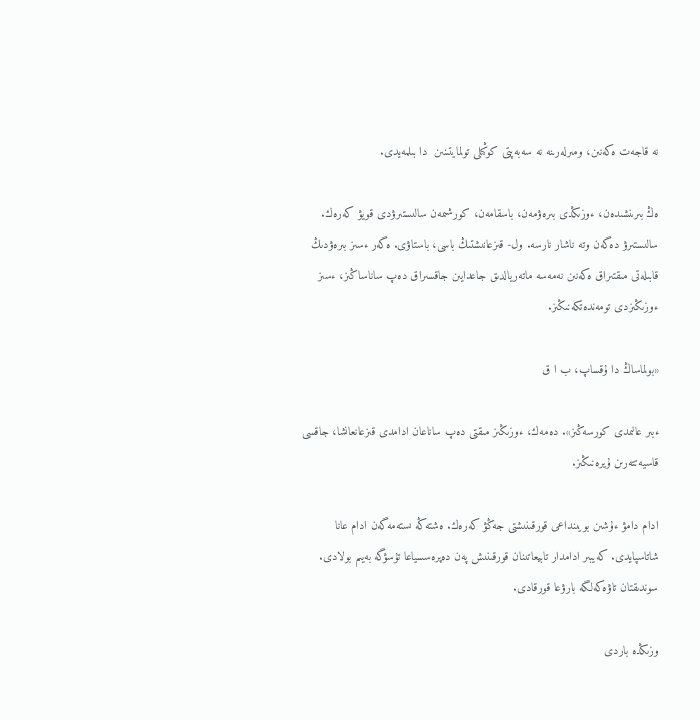نە قاجەت ەكەنىن، ومىرلەرىنە نە سەبەپتى كوڭىلى تولمايتىنىن  دا بىلمەيدى.

ەڭ بىرىنشىدەن، ءوزىڭدى بىرەۋمەن، باسقامەن، كورشىمەن سالىستىرۋدى قويۋ كەرەك. سالىستىرۋ دەگەن وتە ناشار نارسە. ول- قىزعانىشتىڭ باسى، باستاۋى. ەگەر ءسىز بىرەۋدىڭ قابىلەتى مىقتىراق ەكەنىن نەمەسە ماتەريالدىق جاعدايىن جاقسىراق دەپ ساناساڭىز، ءسىز ءوزىڭىزدى تومەندەتكەنىڭىز.

«بولماساڭ دا ۇقساپ، ب ا ق

ءبىر عالىمدى كورسەڭىز». دەمەك، ءوزىڭىز مىقتى دەپ ساناعان ادامدى قىزعانعانشا، جاقسى قاسيەتتەرىن ۇيرەنىڭىز.

ادام دامۋ ءۇشىن بويىنداعى قورقىنىشتى جەڭۋ كەرەك. ەشتەڭە ىستەمەگەن ادام عانا شاتاسپايدى. كەيبىر ادامدار تابيعاتىنان قورقىنىش پەن دەپرەسسياعا تۇسۋگە بەيىم بولادى. سوندىقتان تاۋەكەلگە بارۋعا قورقادى.

وزىڭدە باردى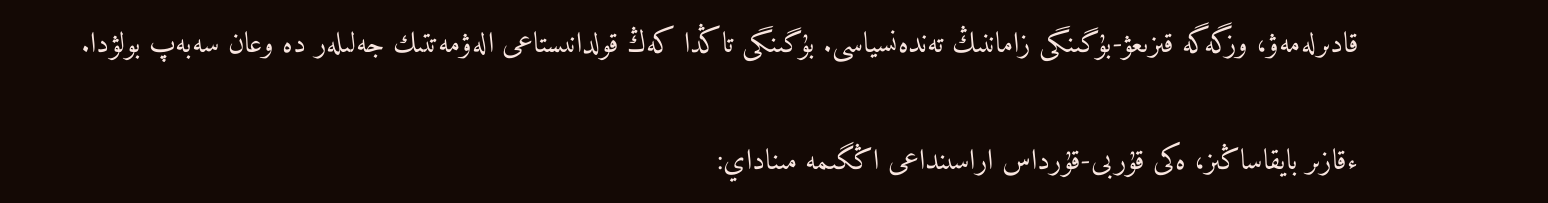قادىرلەمەۋ، وزگەگە قىزىعۋ-بۇگىنگى زاماننىڭ تەندەنسياسى. بۇگىنگى تاڭدا كەڭ قولدانىستاعى الەۋمەتتىك جەلىلەر دە وعان سەبەپ بولۋدا.

ءقازىر بايقاساڭىز، ەكى قۇربى-قۇرداس اراسىنداعى اڭگىمە مىناداي: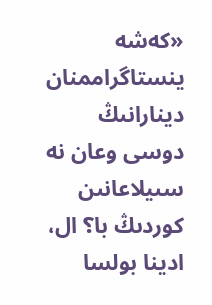«كەشە ينستاگراممنان دينارانىڭ دوسى وعان نە سىيلاعانىن كوردىڭ با؟ ال، ادينا بولسا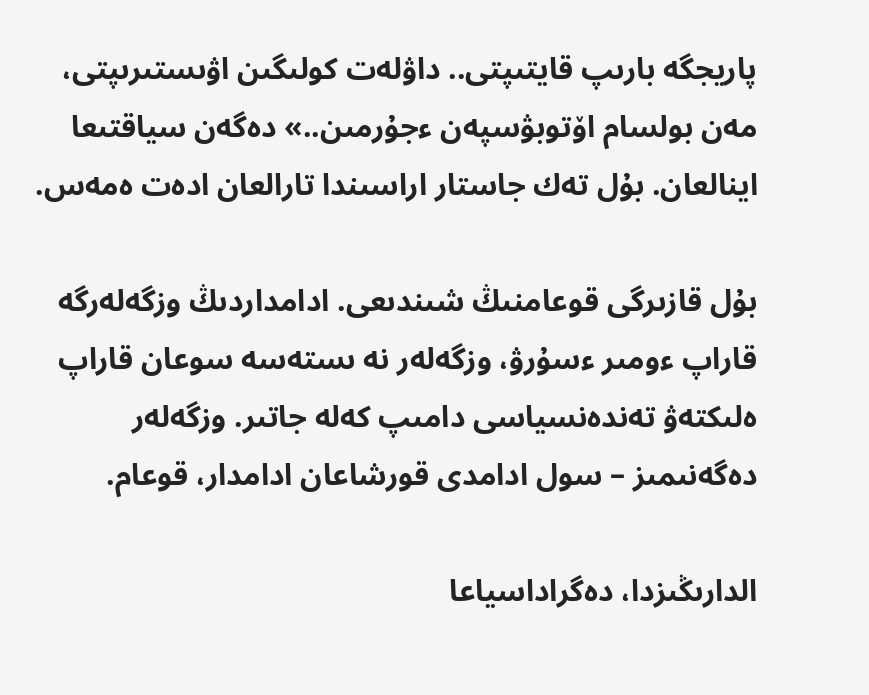پاريجگە بارىپ قايتىپتى.. داۋلەت كولىگىن اۋىستىرىپتى، مەن بولسام اۆتوبۋسپەن ءجۇرمىن..» دەگەن سياقتىعا اينالعان. بۇل تەك جاستار اراسىندا تارالعان ادەت ەمەس.

بۇل قازىرگى قوعامنىڭ شىندىعى. ادامداردىڭ وزگەلەرگە قاراپ ءومىر ءسۇرۋ، وزگەلەر نە ىستەسە سوعان قاراپ ەلىكتەۋ تەندەنسياسى دامىپ كەلە جاتىر. وزگەلەر دەگەنىمىز – سول ادامدى قورشاعان ادامدار، قوعام.

الدارىڭىزدا، دەگراداسياعا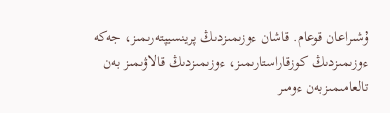ۇشىراعان قوعام. قاشان ءوزىمىزدىڭ پرينسيپتەرىمىز، جەكە ءوزىمىزدىڭ كوزقاراستارىمىز، ءوزىمىزدىڭ قالاۋىمىز بەن تالعامىمىزبەن ءومىر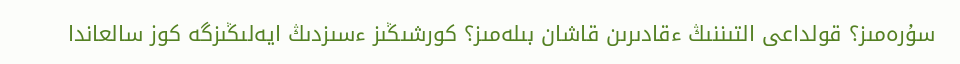سۇرەمىز؟ قولداعى التىننىڭ ءقادىرىن قاشان بىلەمىز؟ كورشىڭىز ءسىزدىڭ ايەلىڭىزگە كوز سالعاندا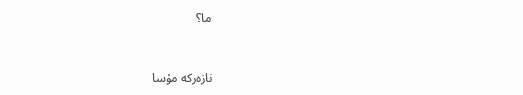ما؟



نازەركە مۇسا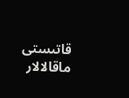قاتىستى ماقالالار